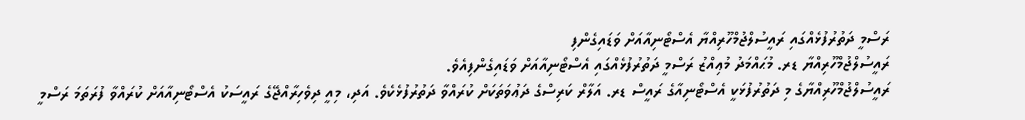ރަސްމީ ދަތުރުފުޅެއްގައި ރައީސުލްޖުމްހޫރިއްޔާ އެސްޓޯނިއާއަށް ވަޑައިގެންފި
ރައީސުލްޖުމްހޫރިއްޔާ ޑރ. މުޙައްމަދު މުޢިއްޒު ރަސްމީ ދަތުރުފުޅެއްގައި އެސްޓޯނިއާއަށް ވަޑައިގެންފިއެވެ.
ރައީސުލްޖުމްހޫރިއްޔާގެ މި ދަތުރުފުޅަކީ އެސްޓޯނިއާގެ ރައީސް ޑރ. އަލާރް ކަރިސްގެ ދަޢުވަތަކަށް ކުރައްވާ ދަތުރުފުޅެކެވެ. އަދި، މިއީ ދިވެހިރާއްޖޭގެ ރައީސަކު އެސްޓޯނިއާއަށް ކުރައްވާ ފުރަތަމަ ރަސްމީ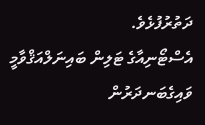ދަތުރުފުޅެވެ.
އެސްޓޯނިއާގެ ޓަލިން ބައިނަލްއަޤްވާމީ ވައިގެބަނދަރުން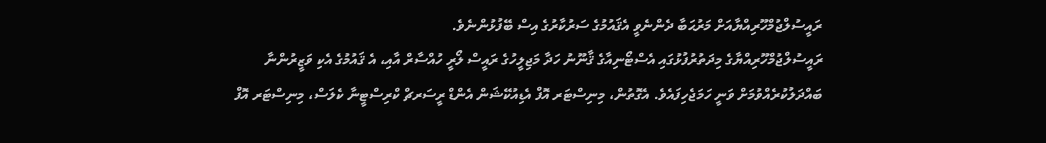ރައީސުލްޖުމްހޫރިއްޔާއަށް މަރުޙަބާ ދެންނެވީ އެޤައުމުގެ ސަރުކާރުގެ އިސް ބޭފުޅުންނެވެ.
ރައީސުލްޖުމްހޫރިއްޔާގެ މިދަތުރުފުޅުގައި އެސްޓޯނިއާގެ ޤާނޫނު ހަދާ މަޖިލީހުގެ ރައީސް ލޯރީ ހުއްސާރް އާއި، އެ ޤައުމުގެ އެކި ވަޒީރުންނާ ބައްދަލުކުރެއްވުމަށް ވަނީ ހަމަޖެހިފައެވެ. އެގޮތުން، މިނިސްޓަރ އޮފް އެޑިއުކޭޝަން އެންޑް ރީސަރޗް ކްރިސްޓީނާ ކެލަސް، މިނިސްޓަރ އޮފް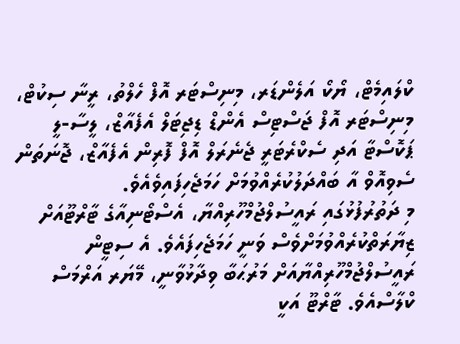ކްލައިމެޓް، ޔޯކޯ އަލެންޑަރ، މިނިސްޓަރ އޮފް ހެލްތު، ރީނާ ސިކުޓް، މިނިސްޓަރ އޮފް ޖަސްޓިސް އެންޑް ޑިޖިޓަލް އެފެއާޒް، ލީސާ-ލީ ޕަކޮސްޓާ އަދި ސެކްރެޓަރީ ޖެނެރަލް އޮފް ފޮރިން އެފެއާޒް، ޖޮނަތަން ސެވިއޮވް އާ ބައްދަލުކުރެއްވުމަށް ހަމަޖެހިފައިވެއެވެ.
މި ދަތުރުފުޅުގައި ރައީސުލްޖުމްހޫރިއްޔާ، އެސްޓޯނިއާގެ ޓާރްޓޫއަށް ޒިޔާރަތްކުރެއްވުމަށްވެސް ވަނީ ހަމަޖެހިފައެވެ. އެ ސިޓީން ރައީސުލްޖުމްހޫރިއްޔާއަށް މަރުޙަބާ ވިދާޅުވާނީ، މޭޔަރ އަރްމަސް ކްލާސްއެވެ. ޓާރްޓޫ އަކީ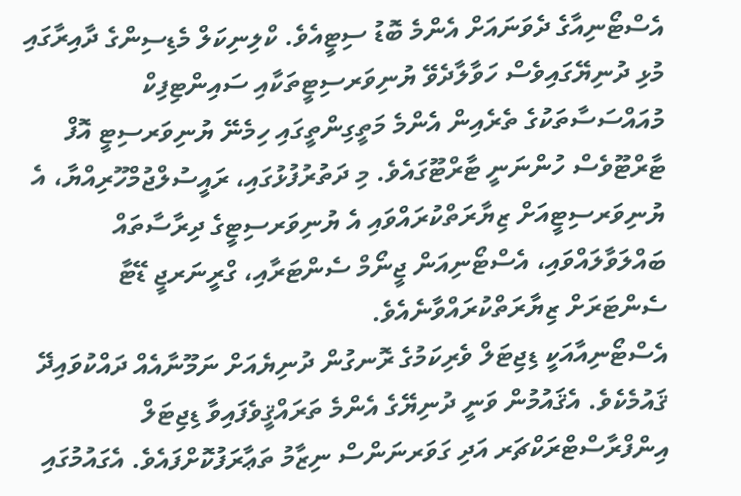އެސްޓޯނިއާގެ ދެވަނައަށް އެންމެ ބޮޑު ސިޓީއެވެ. ކްލިނިކަލް މެޑިސިންގެ ދާއިރާގައި މުޅި ދުނިޔޭގައިވެސް ހަވާލާދެވޭ ޔުނިވަރސިޓީތަކާއި ސައިންޓިފިކް މުއައްސަސާތަކުގެ ތެރެއިން އެންމެ މަތީގިންތީގައި ހިމެނޭ ޔުނިވަރސިޓީ އޮފް ޓާރްޓޫވެސް ހުންނަނީ ޓާރްޓޫގައެވެ. މި ދަތުރުފުޅުގައި، ރައީސުލްޖުމްހޫރިއްޔާ، އެ ޔުނިވަރސިޓީއަށް ޒިޔާރަތްކުރައްވައި އެ ޔުނިވަރސިޓީގެ ދިރާސާތައް ބައްލަވާލައްވައި، އެސްޓޯނިއަން ޖީނޯމް ސެންޓަރާއި، ގްރީނަރޖީ ޑޭޓާ ސެންޓަރަށް ޒިޔާރަތްކުރައްވާނެއެވެ.
އެސްޓޯނިއާއަކީ ޑިޖިޓަލް ވެރިކަމުގެ ރޮނގުން ދުނިޔެއަށް ނަމޫނާއެއް ދައްކުވައިދޭ ޤައުމެކެވެ. އެޤައުމުން ވަނީ ދުނިޔޭގެ އެންމެ ތަރައްޤީވެފައިވާ ޑިޖިޓަލް އިންފްރާސްޓްރަކްޗަރ އަދި ގަވަރނަންސް ނިޒާމު ތަޢާރަފުކޮށްފައެވެ. އެގައުމުގައި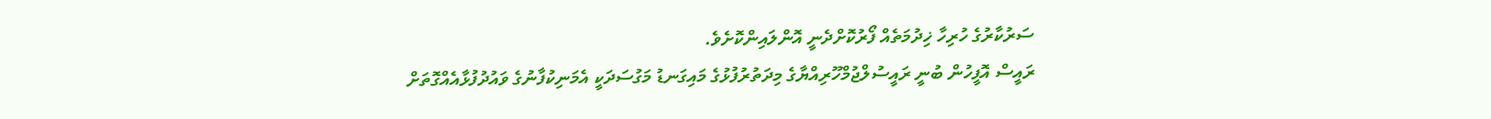ސަރުކާރުގެ ހުރިހާ ޚިދުމަތެއް ފޯރުކޮށްދެނީ އޮންލައިންކޮށެވެ.
ރައީސް އޮފީހުން ބުނީ ރައީސުލްޖުމްހޫރިއްޔާގެ މިދަތުރުފުޅުގެ މައިގަނޑު މަގުސަދަކީ އެމަނިކުފާނުގެ ވައުދުފުޅާއެއްގޮތަށް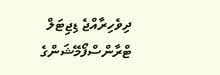ދިވެހިރާއްޖެ ޑިޖިޓަލް ޓްރާންސްފޯމޭޝަންގެ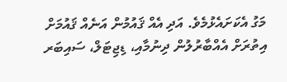މަގު އެކަށައެޅުމެވެ. އަދި އެއް ޤައުމުން އަނެއް ޤައުމަށް އިތުރަށް އެއްބާރުލުން ދިނުމާއި، ޑިޖިޓަލް، ސައިބަރ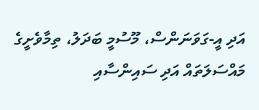އަދި އީ-ގަވަނަންސް، މޫސުމީ ބަދަލު، ތިމާވެށީގެ މައްސަލަތައް އަދި ސައިންސާއި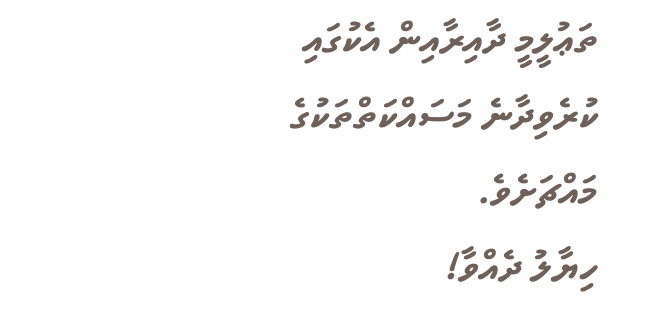ތަޢުލީމީ ދާއިރާއިން އެކުގައި ކުރެވިދާނެ މަސައްކަތްތަކުގެ މައްޗަށެވެ.
ހިޔާލު ދެއްވާ!